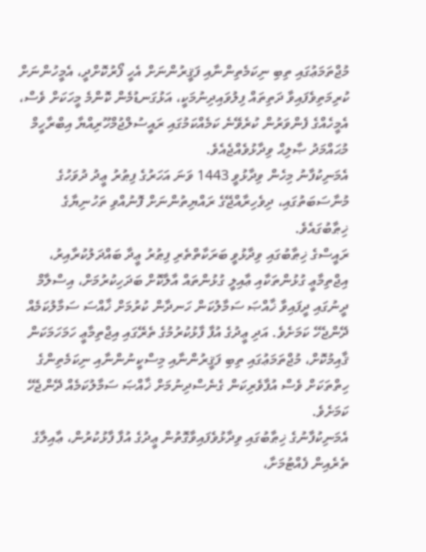މުޖްތަމަޢުގައި ތިބި ނިކަމެތިންނާއި ފަޤީރުންނަށް އެހީ ފޯރުކޮށްދީ، އެމީހުންނަށް ކުރިމަތިވެފައިވާ ދަތިތައް ފިލުވައިދިނުމަކީ، އަޅުގަނޑުމެން ކޮންމެ މީހަކަށް ވެސް، އެމީހެއްގެ ފެންވަރުން ކުރެވޭނެ ކަމެއްކަމުގައި ރައީސުލްޖުމްހޫރިއްޔާ އިބްރާހީމް މުޙައްމަދު ޞާލިޙް ވިދާޅުވެއްޖެއެވެ.
އެމަނިކުފާނު މިހެން ވިދާޅުވީ 1443 ވަނަ އަހަރުގެ ފިޠުރު ޢީދު ދުވަހުގެ މުނާސަބަތުގައި، ދިވެހިރާއްޖޭގެ ރައްޔިތުންނަށް ފޮނުއްވި ތަހުނިޔާގެ ޚިޠާބުގައެވެ.
ރައީސްގެ ޚިޠާބުގައި ވިދާޅުވީ ބަރަކާތްތެރި ފިޠުރު ޢީދާ ބައްދަލުކުރާއިރު، އިޖްތިމާޢީ ގުޅުންތަކާއި ޢާއިލީ ގުޅުންތައް އާލާކޮށް ބަދަހިކުރުމަށް، އިސްލާމް ދީނުގައި ދީފައިވާ ޚާއްޞަ ސަމާލުކަން ހަނދާން ކުރުމަށް ޚާއްސަ ސަމާލުކަމެއް ދޭންޖެހޭ ކަމަށެވެ. އަދި ޢީދުގެ އުފާ ފާޅުކުރުމުގެ ތެރޭގައި އިޖްތިމާޢީ ހަމަހަމަކަން ޤާއިމުކޮށް، މުޖްތަމަޢުގައި ތިބި ފަޤީރުންނާއި މިސްކީނުންނާއި ނިކަމެތިންގެ ހިތްތަކަށް ވެސް އުފާވެރިކަން ގެނެސްދިނުމަށް ޚާއްޞަ ސަމާލުކަމެއް ދޭންޖެހޭ ކަމަށެވެ.
އެމަނިކުފާނުގެ ޚިޠާބުގައި ވިދާޅުވެފައިވާގޮތުން ޢީދުގެ އުފާ ފާޅުކުރުން، ޢާއިލާގެ ތެރެއިން ފެއްޓުމަށާ،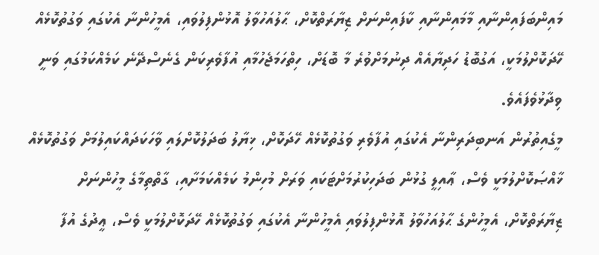މައިންބަފައިންނާއި މާމައިންނާއި ކާފައިންނަށް ޒިޔާރަތްކޮށް، ޙާލުއަހުވާލު އޮޅުންފިލުވައި، އެމީހުންނާ އެކުގައި ވަގުތުކޮޅެއް ހޭދަކޮށްލުމަކީ، އަގުބޮޑު ހަދިޔާއެއް ދިނުމަށްވުރެ މާ ބޮޑަށް، ހިތްހަމަޖެހުމާއި އުފާވެރިކަން ގެނެސްދޭނެ ކަމެއްކަމުގައި ވަނީ ވިދާޅުވެފައެވެ.
މީގެއިތުރުން އަނބިދަރިންނާ އެކުގައި އުފާވެރި ވަގުތުކޮޅެއް ހޭދަކޮށް، ޚިޔާލު ބަދަލުކޮށްލައި ވާހަކަދައްކައިލުމަށް ވަގުތުކޮޅެއް ޚާއްޞަކޮށްލުމަކީ ވެސް، ޢާއިލީ ގުޅުން ބަދަހިކުރުމަށްޓަކައި ވަރަށް މުހިންމު ކަމެއްކަމަށާއި، ގާތްތިމާގެ މީހުންނަށް ޒިޔާރަތްކޮށް، އެމީހުންގެ ޙާލުއަހުވާލު އޮޅުންފިލުވައި އެމީހުންނާ އެކުގައި ވަގުތުކޮޅެއް ހޭދަކޮށްލުމަކީ ވެސް، ޢީދުގެ އުފާ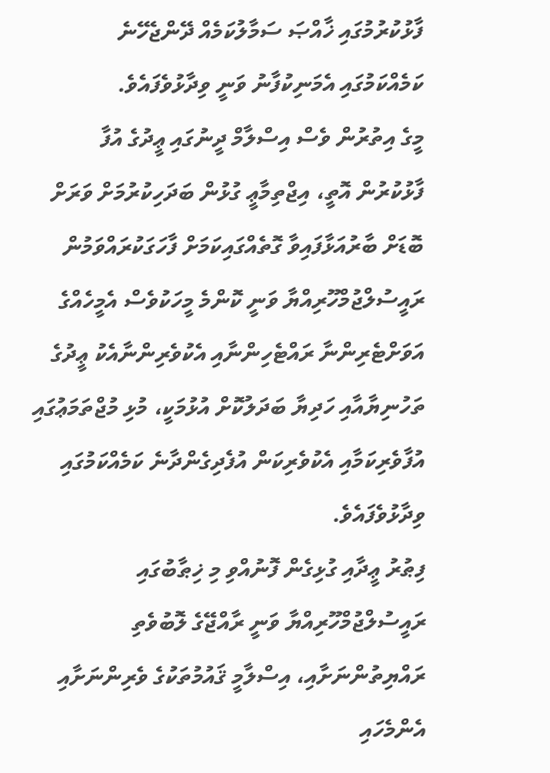ފާޅުކުރުމުގައި ޚާއްޞަ ސަމާލުކަމެއް ދޭންޖެހޭނެ ކަމެއްކަމުގައި އެމަނިކުފާނު ވަނީ ވިދާޅުވެފައެވެ.
މީގެ އިތުރުން ވެސް އިސްލާމް ދީނުގައި ޢީދުގެ އުފާ ފާޅުކުރުން އޮތީ، އިޖްތިމާޢީ ގުޅުން ބަދަހިކުރުމަށް ވަރަށް ބޮޑަށް ބާރުއަޅާފައިވާ ގޮތެއްގައިކަމަށް ފާހަގަކުރައްވަމުން ރައީސުލްޖުމްހޫރިއްޔާ ވަނީ ކޮންމެ މީހަކުވެސް އެމީހެއްގެ އަވަށްޓެރިންނާ ރައްޓެހިންނާއި އެކުވެރިންނާއެކު ޢީދުގެ ތަހުނިޔާއާއި ހަދިޔާ ބަދަލުކޮށް އުޅުމަކީ، މުޅި މުޖްތަމަޢުގައި އުފާވެރިކަމާއި އެކުވެރިކަން އުފެދިގެންދާނެ ކަމެއްކަމުގައި ވިދާޅުވެފައެވެ.
ފިޠުރު ޢީދާއި ގުޅިގެން ފޮނުއްވި މި ޚިޠާބުގައި ރައީސުލްޖުމްހޫރިއްޔާ ވަނީ ރާއްޖޭގެ ލޮބުވެތި ރައްޔިތުންނަށާއި، އިސްލާމީ ޤައުމުތަކުގެ ވެރިންނަށާއި އެންމެހައި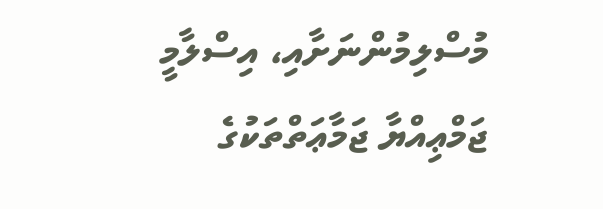މުސްލިމުންނަށާއި، އިސްލާމީ ޖަމްޢިއްޔާ ޖަމާޢަތްތަކުގެ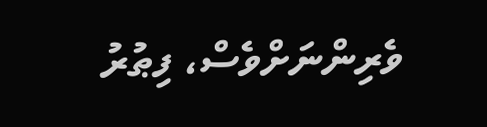ވެރިންނަށްވެސް، ފިޠުރު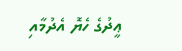ޢީދުގެ ހެޔޮ އެދުމާއި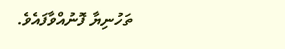ތަހުނިޔާ ފޮނުއްވާފައެވެ.